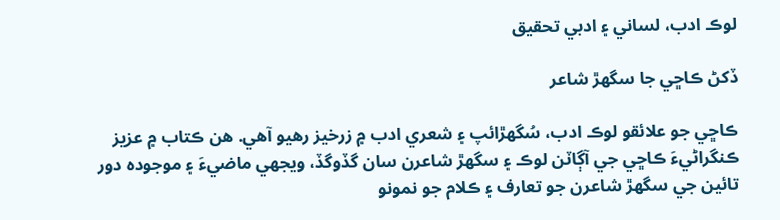لوڪ ادب، لساني ۽ ادبي تحقيق

ڏکڻ ڪاڇي جا سگهڙ شاعر

ڪاڇي جو علائقو لوڪ ادب، سُگهڙائپ ۽ شعري ادب ۾ زرخيز رهيو آهي. ھن ڪتاب ۾ عزيز ڪنگراڻيءَ ڪاڇي جي آڳاٽن لوڪ ۽ سگهڙ شاعرن سان گڏوگڏ، ويجهي ماضيءَ ۽ موجودہ دور تائين جي سگهڙ شاعرن جو تعارف ۽ ڪلام جو نمونو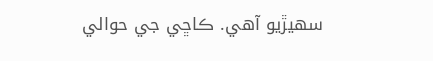سھيڙيو آھي. ڪاڇي جي حوالي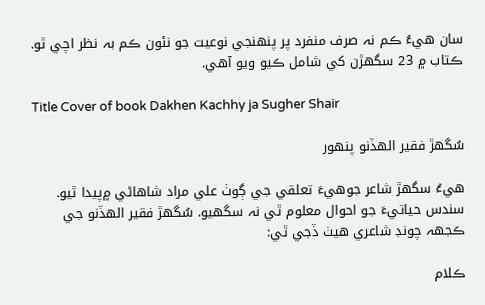سان هيءُ ڪم نہ صرف منفرد پر پنھنجي نوعيت جو نئون ڪم بہ نظر اچي ٿو. ڪتاب ۾ 23 سگهڙن کي شامل ڪيو ويو آھي.

Title Cover of book Dakhen Kachhy ja Sugher Shair

سُگهڙ فقير الھڏنو پنھور

هيءُ سگهڙ شاعر جوهيءَ تعلقي جي ڳوٺ علي مراد شاهاڻي ۾پيدا ٿيو. سندس حياتيءَ جو احوال معلوم ٿي نہ سگهيو. سُگهڙ فقير الھڏنو جي ڪجهہ چونڊ شاعري هيٺ ڏجي ٿي:

ڪلام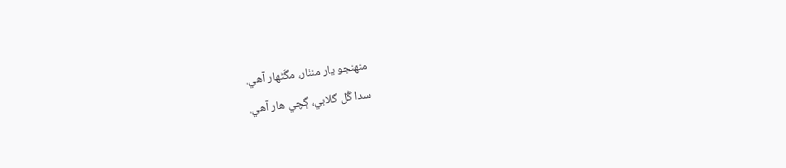منھنجو يار منٺار، مڱڻھار آهي.
سدا گُل گلابي، ڳچي هار آهي.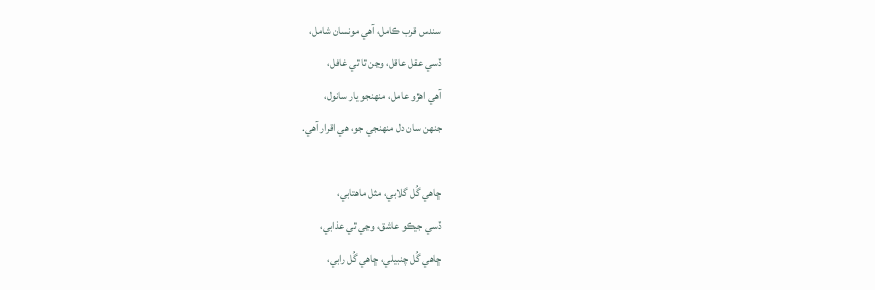سندس قرب ڪامل، آهي مونسان شامل،
ڏسي عقل عاقل، وڃن ٿا ٿي غافل،
آهي اهڙو عامل، منھنجو يار سانول،
جنھن سان دل منھنجي جو، هي اقرار آهي.

ڇاهي گُل گلابي، مثل ماهتابي،
ڏسي جيڪو عاشق، وڃي ٿي عذابي،
ڇاهي گُل چنبيلي، ڇاهي گُل رابي،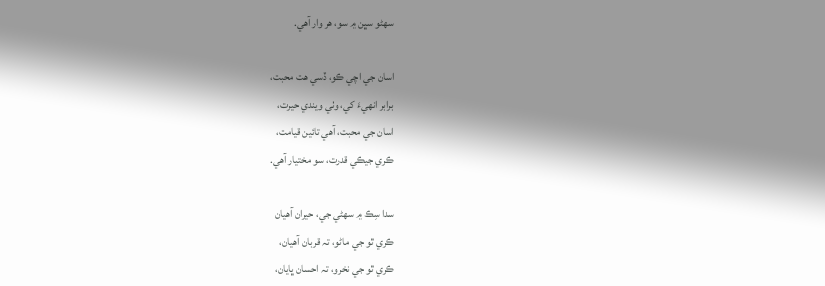سھڻو سڀن ۾ سو، هر وار آهي.

اسان جي اچي ڪو، ڏسي هت محبت،
برابر انھيءَ کي، وٺي ويندي حيرت،
اسان جي محبت، آهي تائين قيامت،
ڪري جيڪي قدرت، سو مختيار آهي.

سدا سِڪ ۾ سھڻي جي، حيران آهيان
ڪري ٿو جي ماڻو، تہ قربان آهيان،
ڪري ٿو جي نخرو، تہ احسان ڀايان،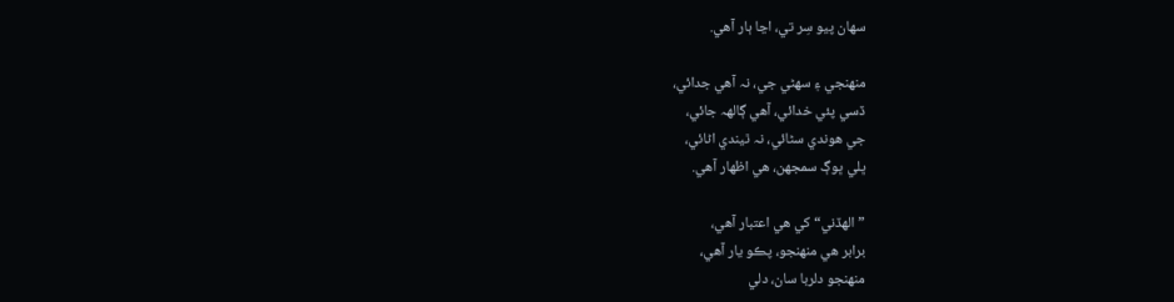سھان پيو سِر تي، اڃا ٻار آهي.

منھنجي ۽ سھڻي جي، نہ آهي جدائي،
ڏسي پئي خدائي، آهي ڳالھہ جائي،
جي هوندي سڻائي، نہ ٿيندي اڻائي،
ڀلي ڀوڳ سمجهن، هي اظھار آهي.

”الھڏني“ کي هي اعتبار آهي،
برابر هي منھنجو، پڪو يار آهي،
منھنجو دلربا سان، دلي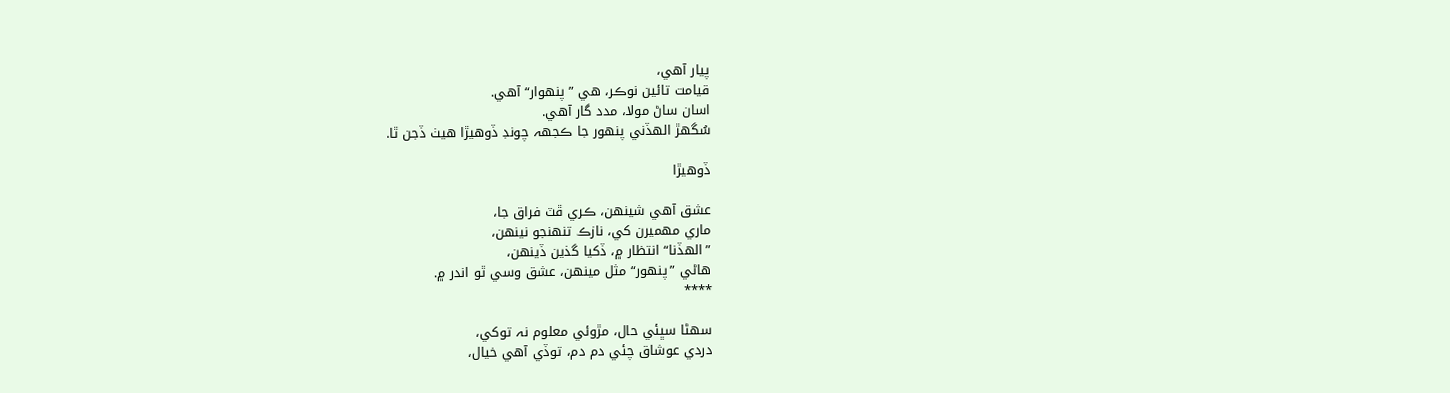پيار آهي،
قيامت تائين نوڪر، هي ”پنھوار“ آهي.
اسان ساڻ مولا، مدد گار آهي.
سُگهڙ الھڏني پنھور جا ڪجهہ چونڊ ڏوهيڙا هيٺ ڏجن ٿا.

ڏوهيڙا

عشق آهي شينھن، ڪري ڦٽ فراق جا،
ماري مھميرن کي، نازڪ تنھنجو نينھن،
”الھڏنا“ انتظار ۾، ڏکيا گذين ڏينھن،
هاڻي ”پنھور“ مثل مينھن، عشق وسي ٿو اندر ۾.
****

سھڻا سڀئي حال، مڙوئي معلوم نہ توکي،
دردي عوشاق چئي دم دم، توڏي آهي خيال،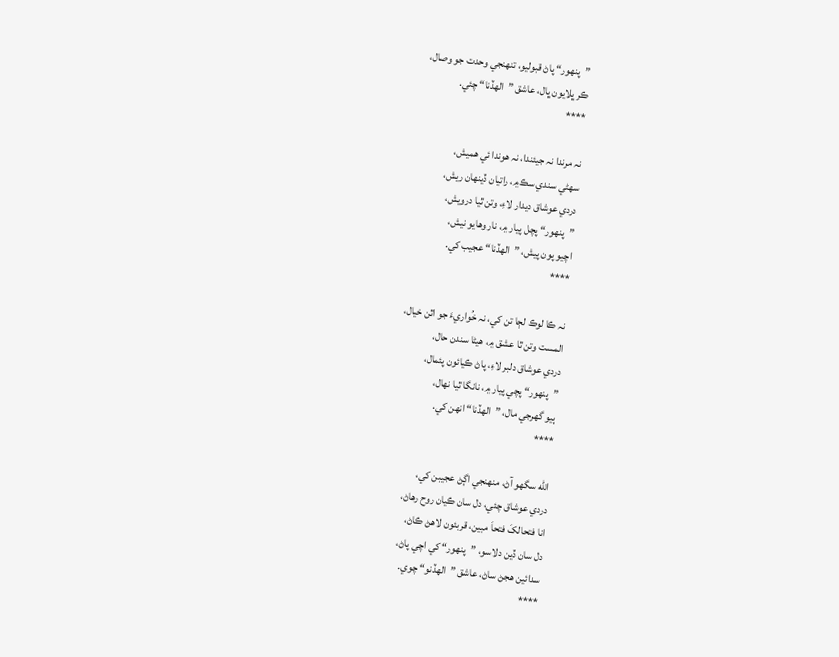”پنھور“ پاڻ قبوليو، تنھنجي وحدت جو وصال،
ڪر ڀلايون ڀال، عاشق ”الھڏنا“ چئي.
****

نہ مرندا نہ جيئندا، نہ هوندا ئي هميش،
سھڻي سندي سڪ۾، راتيان ڏينھان ريش،
دردي عوشاق ديدار لاءِ، وتن ٿيا درويش،
”پنھور“ پچل پيار ۾، نار وهايو نيش،
اچيو پون پيش، ”الھڏنا“ عجيب کي.
****

نہ ڪا لوڪ لڄا تن کي، نہ خُواريءَ جو اٿن خيال،
المست وتن ٿا عشق ۾، هيڻا سندن حال،
دردي عوشاق دلبر لاءِ، پاڻ ڪيائون پئمال،
”پنھور“ پچي پيار ۾، نانگا ٿيا نھال،
ٻيو گهرجي مال، ”الھڏنا“ انھن کي.
****

الله سگهو آڻ، منھنجي اڳڻ عجيبن کي،
دردي عوشاق چئي، دل سان ڪيان روح رهاڻ،
انا فتحالکَ فتحاَ مبين، قربئون لاهڻ ڪاڻ،
دل سان ڏين دلاسو، ”پنھور“ کي اچي پاڻ،
سدائين هجڻ ساڻ، عاشق ”الھڏنو“ چوي.
****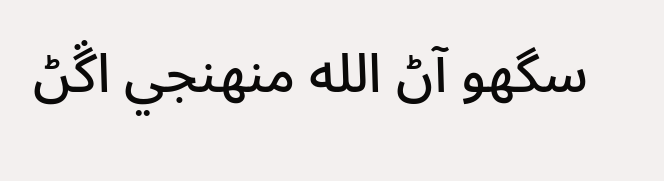سگهو آڻ الله منھنجي اڱڻ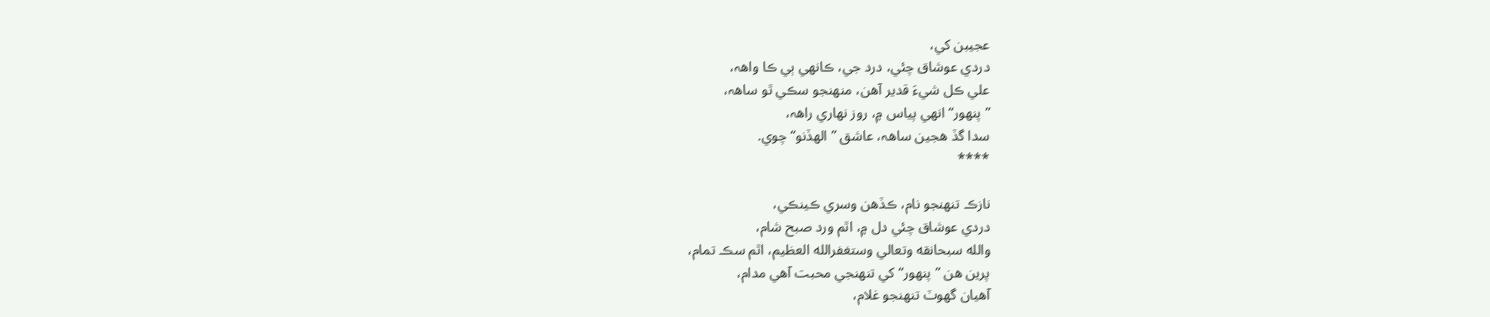عجيبن کي،
دردي عوشاق چئي، درد جي، ڪانھي ٻي ڪا واھہ،
علي ڪل شيءَ قدير آهن، منھنجو سڪي ٿو ساھہ،
”پنھور“ انھي پياس ۾، روز نھاري راھہ،
سدا گڏ هجين ساھہ، عاشق ”الھڏنو“ چوي.
****

نازڪ تنھنجو نام، ڪڏهن وسري ڪينڪي،
دردي عوشاق چئي دل ۾، اٿم ورد صبح شام،
والله سبحانقه وتعالي وستغفرالله العظيم، اٿم سڪ تمام،
پرين هن ”پنھور“ کي تنھنجي محبت آهي مدام،
آهيان گهوٽ تنھنجو غلام،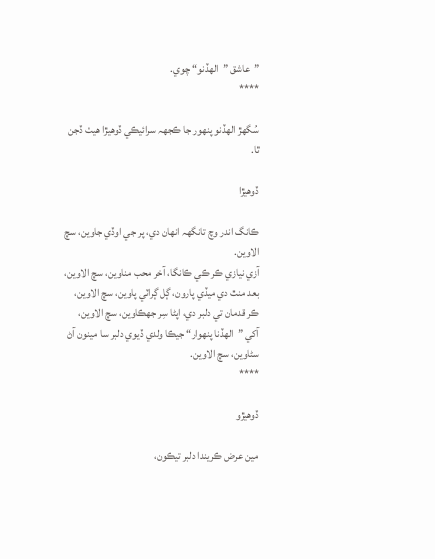”عاشق ”الھڏنو“ چوي.
****

سُگهڙ الھڏنو پنھور جا ڪجهہ سرائيڪي ڏوهيڙا هيٺ ڏجن ٿا.

ڏوهيڙا

ڪانگ اندر وچ تانگهہ انھان دي، پر جي اوڏي جاوين، سچ الاوين.
آزي نيازي ڪر ڪي ڪانگا، آخر محب مناوين، سچ الاوين،
بعد منٿ دي ميڏي پارون، ڳل ڳراٽي پاوين، سچ الاوين،
ڪر قدمان تي دلبر دي، اپڻا سِر جهڪاوين، سچ الاوين،
آکي ”الھڏنا پنھوار“ جيڪا ولدي ڏيوي دلبر سا مينون آڻ سڻاوين، سچ الاوين.
****

ڏوهيڙو

مين عرض ڪريندا دلبر تيڪون،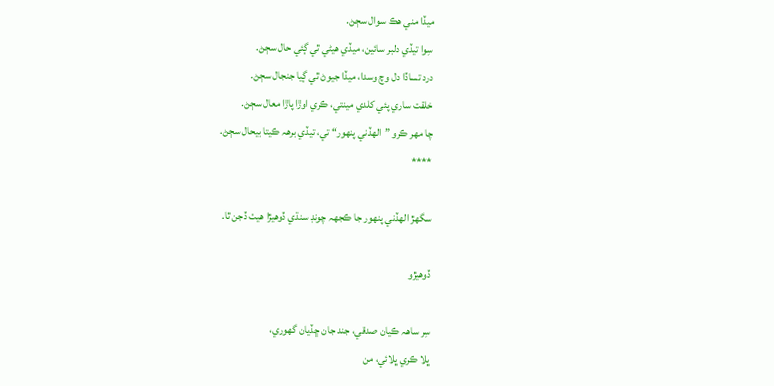ميڏا مني هڪ سوال سڄڻ.
سِوا تيڏي دلبر سائين، ميڏي هيڻي ٿي ڳئي حال سڄڻ.
درد تساڏا دل وچ وسدا، ميڏا جيوڻ ٿي ڳيا جنجال سڄڻ.
خلقت ساري پئي کلدي مينتي، ڪري اوڙا پاڙا معال سڄڻ.
چا مھر ڪرو ”الھڏني پنھور“ تي، تيڏي برھہ ڪيتا بيحال سڄڻ.
****

سگهڙ الھڏني پنھور جا ڪجهہ چونڊ سنڌي ڏوهيڙا هيٺ ڏجن ٿا.

ڏوهيڙو

سِر ساھہ ڪيان صدقي، جند جان ڇڏيان گهوري،
ڀلا ڪري ڀلائي، من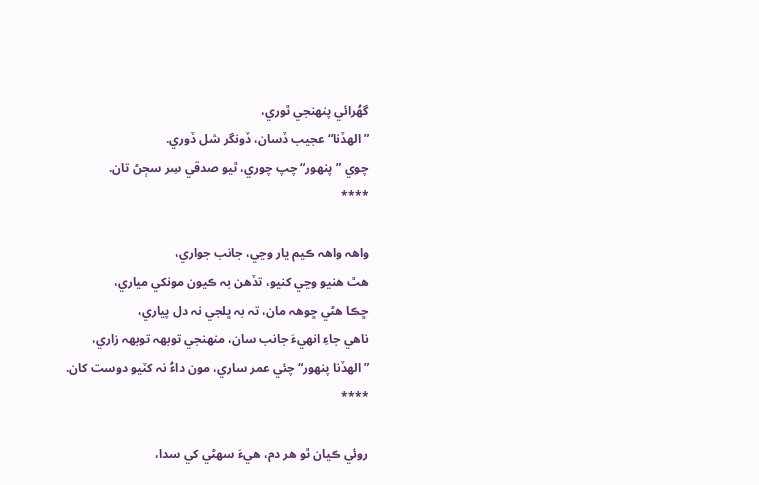گهُرائي پنھنجي ٿوري،
”الھڏنا“ عجيب ڏسان، ڏونگر شل ڏوري.
چوي ”پنھور“ چپ چوري، ٿيو صدقي سِر سڄڻ تان.
****

واھہ واھہ ڪيم يار وڃي، جانب جواري،
هٿ هنيو وڃي کنيو، تڏهن بہ ڪيون مونکي مياري،
ڇڪا هڻي ڇوھہ مان، تہ بہ ڀلجي نہ دل پياري،
ناهي جاءِ انھيءَ جانب سان، منھنجي توبھہ توبھہ زاري،
”الھڏنا پنھور“ چئي عمر ساري، مون داءُ نہ کٽيو دوست کان.
****

روئي ڪيان ٿو هر دم، هيءَ سھڻي کي سدا،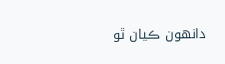دانھون ڪيان ٿو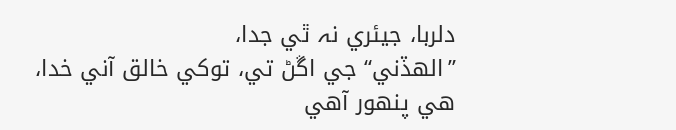دلربا، جيئري نہ ٿي جدا،
”الھڏني“ جي اڱڻ تي، توکي خالق آني خدا،
هي پنھور آهي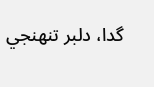گدا، دلبر تنھنجي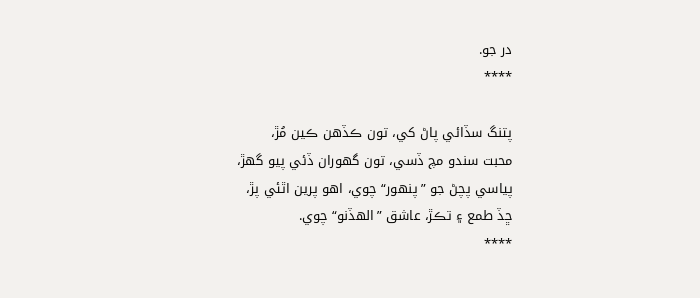در جو.
****

پتنگ سڏائي پاڻ کي، تون ڪڏهن ڪين مُڙ،
محبت سندو مچ ڏسي، تون گهوران ڏئي پيو گهڙ،
پياسي پچڻ جو ”پنھور“ چوي، اهو پرين اٿئي پڙ،
ڇڏ طمع ۽ تڪڙ، عاشق ”الھڏنو“ چوي.
****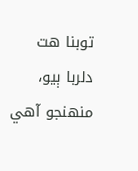توبنا هت دلربا ٻيو، منھنجو آهي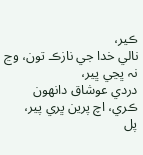ڪير،
نالي خدا جي نازڪ تون، وڃ نہ ڀڃي ڀير،
دردي عوشاق دانھون ڪري، اچ پرين ڀري پير،
پل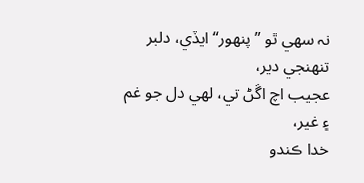نہ سھي ٿو ”پنھور“ ايڏي، دلبر تنھنجي دير،
عجيب اچ اڱڻ تي، لھي دل جو غم ۽ غير،
خدا ڪندو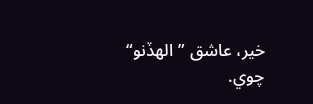خير، عاشق ”الھڏنو“ چوي.